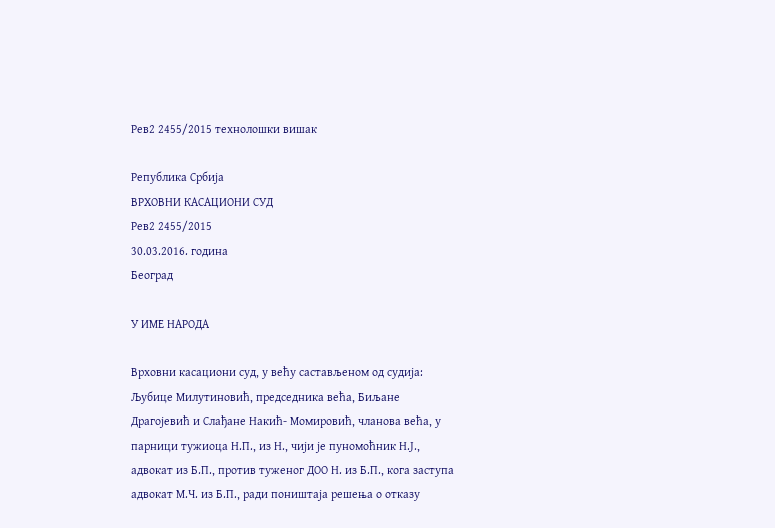Рев2 2455/2015 технолошки вишак

Република Србија
ВРХОВНИ КАСАЦИОНИ СУД
Рев2 2455/2015
30.03.2016. година
Београд

У ИМЕ НАРОДА

Врховни касациони суд, у већу састављеном од судија: Љубице Милутиновић, председника већа, Биљане Драгојевић и Слађане Накић- Момировић, чланова већа, у парници тужиоца Н.П., из Н., чији је пуномоћник Н.Ј., адвокат из Б.П., против туженог ДОО Н. из Б.П., кога заступа адвокат М.Ч. из Б.П., ради поништаја решења о отказу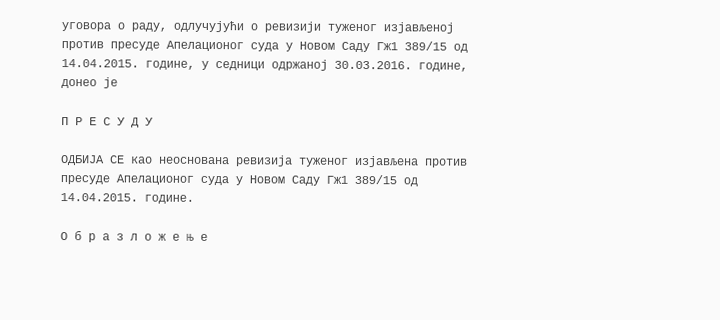уговора о раду, одлучујући о ревизији туженог изјављеној против пресуде Апелационог суда у Новом Саду Гж1 389/15 од 14.04.2015. године, у седници одржаној 30.03.2016. године, донео је

П Р Е С У Д У

ОДБИЈА СЕ као неоснована ревизија туженог изјављена против пресуде Апелационог суда у Новом Саду Гж1 389/15 од 14.04.2015. године.

О б р а з л о ж е њ е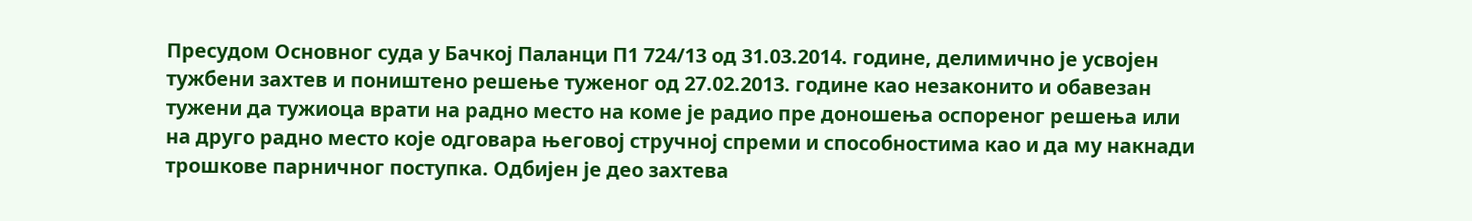Пресудом Основног суда у Бачкој Паланци П1 724/13 од 31.03.2014. године, делимично је усвојен тужбени захтев и поништено решење туженог од 27.02.2013. године као незаконито и обавезан тужени да тужиоца врати на радно место на коме је радио пре доношења оспореног решења или на друго радно место које одговара његовој стручној спреми и способностима као и да му накнади трошкове парничног поступка. Одбијен је део захтева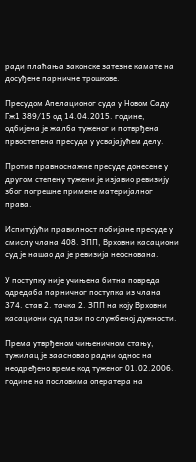ради плаћања законске затезне камате на досуђене парничне трошкове.

Пресудом Апелационог суда у Новом Саду Гж1 389/15 од 14.04.2015. године, одбијена је жалба туженог и потврђена првостепена пресуда у усвајајућем делу.

Против правноснажне пресуде донесене у другом степену тужени је изјавио ревизију због погрешне примене материјалног права.

Испитујући правилност побијане пресуде у смислу члана 408. ЗПП, Врховни касациони суд је нашао да је ревизија неоснована.

У поступку није учињена битна повреда одредаба парничног поступка из члана 374. став 2. тачка 2. ЗПП на коју Врховни касациони суд пази по службеној дужности.

Према утврђеном чињеничном стању, тужилац је заасновао радни однос на неодређено време код туженог 01.02.2006. године на пословима оператера на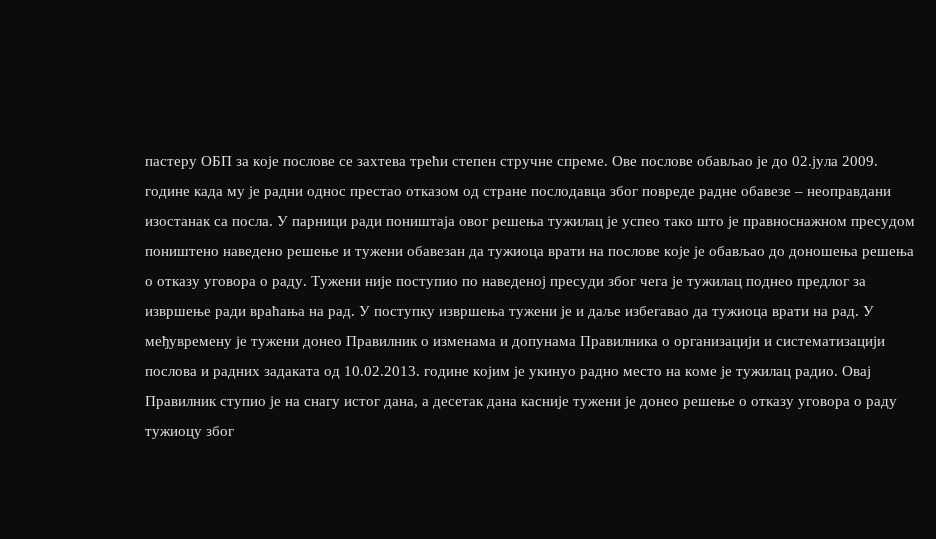пастеру ОБП за које послове се захтева трећи степен стручне спреме. Ове послове обављао је до 02.јула 2009. године када му је радни однос престао отказом од стране послодавца због повреде радне обавезе – неоправдани изостанак са посла. У парници ради поништаја овог решења тужилац је успео тако што је правноснажном пресудом поништено наведено решење и тужени обавезан да тужиоца врати на послове које је обављао до доношења решења о отказу уговора о раду. Тужени није поступио по наведеној пресуди због чега је тужилац поднео предлог за извршење ради враћања на рад. У поступку извршења тужени је и даље избегавао да тужиоца врати на рад. У међувремену је тужени донео Правилник о изменама и допунама Правилника о организацији и систематизацији послова и радних задаката од 10.02.2013. године којим је укинуо радно место на коме је тужилац радио. Овај Правилник ступио је на снагу истог дана, а десетак дана касније тужени је донео решење о отказу уговора о раду тужиоцу због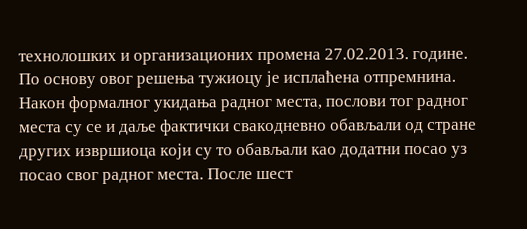технолошких и организационих промена 27.02.2013. године. По основу овог решења тужиоцу је исплаћена отпремнина. Након формалног укидања радног места, послови тог радног места су се и даље фактички свакодневно обављали од стране других извршиоца који су то обављали као додатни посао уз посао свог радног места. После шест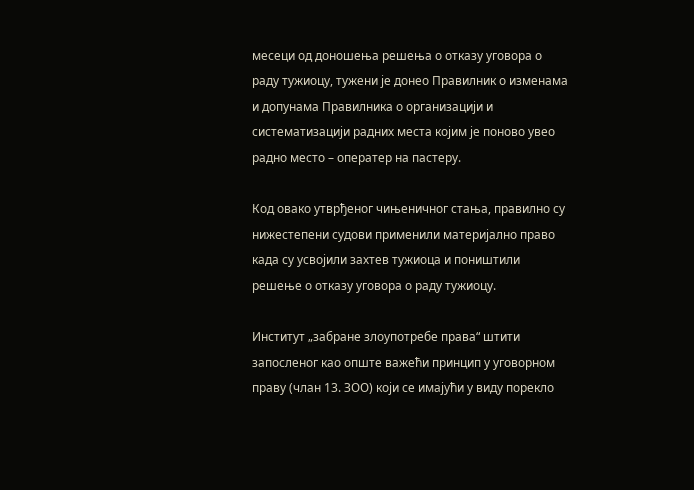месеци од доношења решења о отказу уговора о раду тужиоцу, тужени је донео Правилник о изменама и допунама Правилника о организацији и систематизацији радних места којим је поново увео радно место – оператер на пастеру.

Код овако утврђеног чињеничног стања, правилно су нижестепени судови применили материјално право када су усвојили захтев тужиоца и поништили решење о отказу уговора о раду тужиоцу.

Институт „забране злоупотребе права“ штити запосленог као опште важећи принцип у уговорном праву (члан 13. ЗОО) који се имајући у виду порекло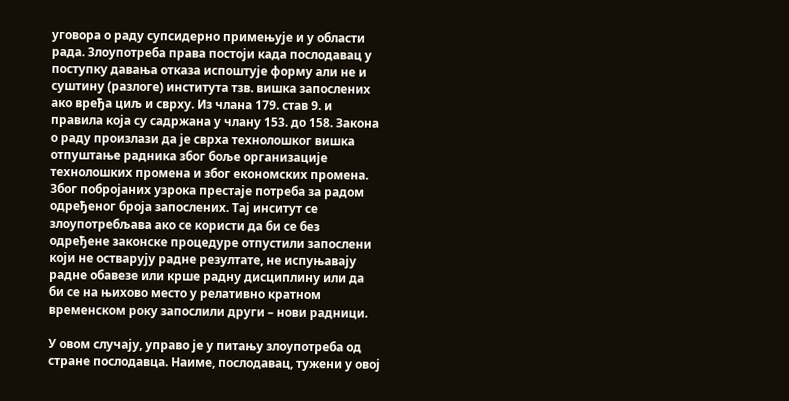уговора о раду супсидерно примењује и у области рада. Злоупотреба права постоји када послодавац у поступку давања отказа испоштује форму али не и суштину (разлоге) института тзв. вишка запослених ако вређа циљ и сврху. Из члана 179. став 9. и правила која су садржана у члану 153. до 158. Закона о раду произлази да је сврха технолошког вишка отпуштање радника због боље организације технолошких промена и због економских промена. Због побројаних узрока престаје потреба за радом одређеног броја запослених. Тај инситут се злоупотребљава ако се користи да би се без одређене законске процедуре отпустили запослени који не остварују радне резултате, не испуњавају радне обавезе или крше радну дисциплину или да би се на њихово место у релативно кратном временском року запослили други – нови радници.

У овом случају, управо је у питању злоупотреба од стране послодавца. Наиме, послодавац, тужени у овој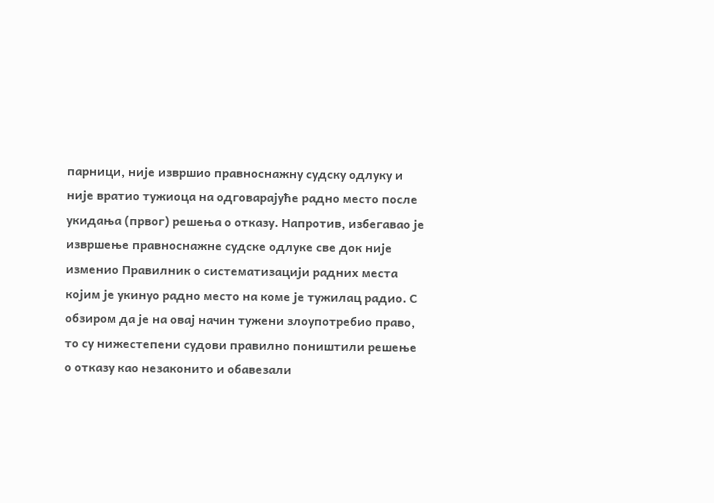парници, није извршио правноснажну судску одлуку и није вратио тужиоца на одговарајуће радно место после укидања (првог) решења о отказу. Напротив, избегавао је извршење правноснажне судске одлуке све док није изменио Правилник о систематизацији радних места којим је укинуо радно место на коме је тужилац радио. С обзиром да је на овај начин тужени злоупотребио право, то су нижестепени судови правилно поништили решење о отказу као незаконито и обавезали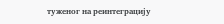туженог на реинтеграцију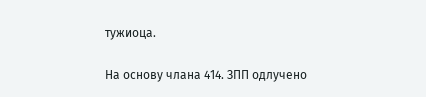тужиоца.

На основу члана 414. ЗПП одлучено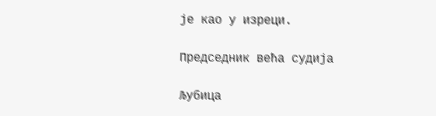је као у изреци.

Председник већа судија

Љубица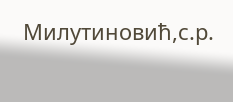Милутиновић,с.р.